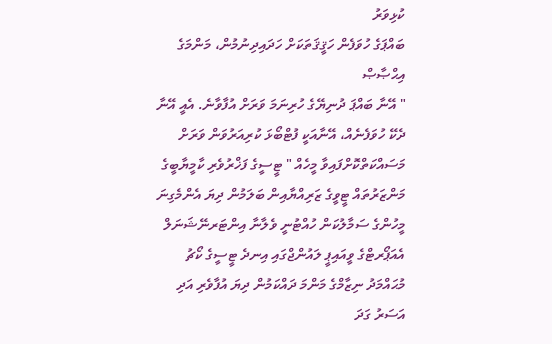ކުޅިވަރު
ބައްޕަގެ ހުވަފެން ހަޤީޤަތަކަށް ހަދައިދިނުމުން، މަންމަގެ އިޙްޞާޞް
" އޭނާ ބައްޕަ ދުނިޔޭގެ ހުރިނަމަ ވަރަށް އުފާވާނެ. އެއީ އޭނާ ދެކޭ ހުވަފެނެއް، އޭނާއަކީ ފުޓްބޯޅަ ކުރިއަރުވަން ވަރަށް މަސައްކަތްކޮށްފައިވާ މީހެއް " ޓީސީގެ ފަޚްރުވެރި ކާމީޔާބީގެ މަންޒަރުތައް ޓީވީގެ ޒަރިއްޔާއިން ބަލަމުން ދިޔަ އެންމެގިނަ މީހުންގެ ސަމާލުކަން ހުއްޓުނީ ވެލާނާ އިންޓަރނޭޝަނަލް އެއަޕޯރޓްގެ ވީއައިޕީ ލައުންޖްގައި އިނދެ ޓީސީގެ ކޯޗު މުޙައްމަދު ނިޒާމްގެ މަންމަ ދައްކަމުން ދިޔަ އުފާވެރި އަދި އަސަރު ގަދަ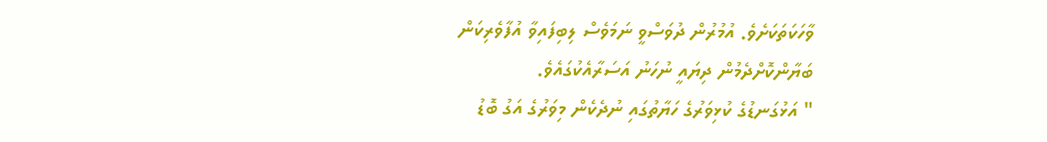ވާހަކަތަކަށެވެ. އުމުރުން ދުވަސްވީ ނަމަވެސް ލިބިފައިވާ އުފާވެރިކަން ބަޔާންކޮށްދެމުން ދިޔައީ ނުހަނު އަސަރާއެކުގައެވެ.
" އަޅުގަނޑުގެ ކުޅިވަރުގެ ހަޔާތުގައި ނުދެކެން މިވަރުގެ އަގު ބޮޑު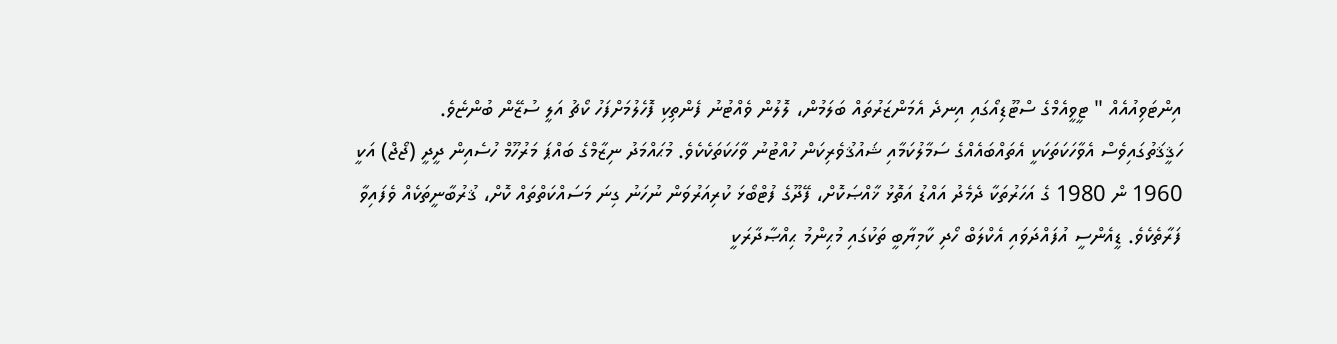އިންޓަވިއުއެއް " ޓީވީއެމްގެ ސްޓޫޑިއޯގައި އިނދެ އެމަންޒަރުތައް ބަލަމުން، ލޮލުން ވެއްޓުނު ފެންތިކި ފޮހެލުމަށްފަހު ކޯޗު އަލީ ސުޒޭން ބުންޏެވެ.
ހަޤީޤަތުގައިވެސް އެވާހަކަތަކަކީ އެތައްބައެއްގެ ސަމާލުކަމާއި ޝައުޤުވެރިކަން ހުއްޓުނު ވާހަކަތަކެކެވެ. މުޙައްމަދު ނިޒާމްގެ ބައްޕަ މަރުހޫމް ހުސެއިން ދީދީ (ޖޯޖް) އަކީ 1960 ން 1980 ގެ އަހަރުތަކާ ދެމެދު އައްޑު އަތޮޅު ޚާއްޞަކޮށް، ފޭދޫގެ ފުޓްބޯޅަ ކުރިއަރުވަން ނުހަނު ގިނަ މަސައްކަތްތައް ކޮށް، ޤުރުބާނީތަކެއް ވެފައިވާ ފަރާތެކެވެ. ޑީއެންސީ އުފައްދަވައި އެކްލަބް ހޯދި ކާމިޔާބީ ތަކުގައި މުޙިންމު ޙިއްޞާދާރަކީ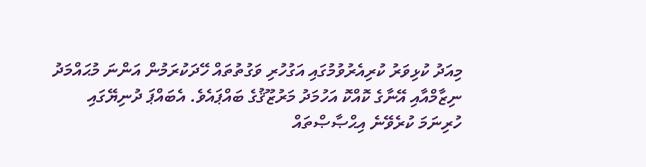މިއަދު ކުޅިވަރު ކުރިއެރުވުމުގައި އަގުހުރި ވަގުތުތައް ހޭދަކުރަމުން އަންނަ މުޙައްމަދު ނިޒާމްއާއި އޭނާގެ ކޮއްކޮ އަހުމަދު މަރުޒޫޤުގެ ބައްޕައެވެ. އެބައްޕަ ދުނިޔޭގައި ހުރިނަމަ ކުރެވޭނެ އިޙްޞާޞްތައް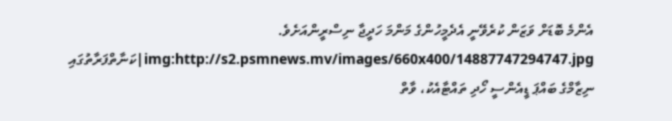އެންމެ ބޮޑަށް ވަޒަން ކުރެވޭނީ އެދެމީހުންގެ މަންމަ ހަދީޖާ ނިސްރީންއަށެވެ.
img:http://s2.psmnews.mv/images/660x400/14887747294747.jpg|ކަނާތްފަރާތުގައި ނިޒާމްގެ ބައްޕަ ޑީއެންސީ ހޯދި ތައްޓާއެކު، ވާތް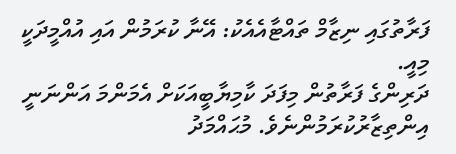ފަރާތުގައި ނިޒާމް ތައްޓާއެއެކު: އޭނާ ކުރަމުން އައި އުއްމީދަކީ މިއީ.
ދަރިންގެ ފަރާތުން މިފަދަ ކާމިޔާބީއަކަށް އެމަންމަ އަންނަނީ އިންތިޒާރުކުރަމުންނެވެ. މުޙައްމަދު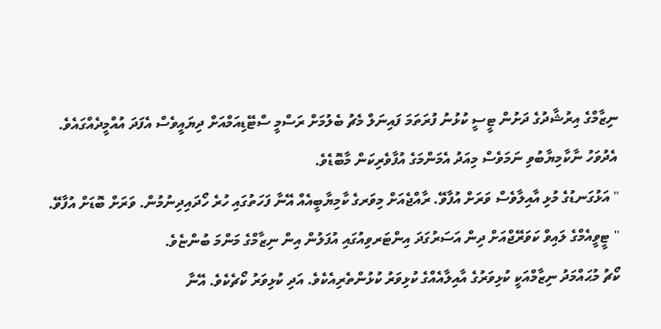ނިޒާމްގެ އިރުޝާދުގެ ދަށުން ޓީސީ ކުޅުނު ފުރަތަމަ ފައިނަލް މެޗު ބެލުމަށް ރަސްމީ ސްޓޭޑިއަމްއަށް ދިޔައީވެސް އެފަދަ އުއްމީދެއްގައެވެ. އެދުވަހު ނާކާމިޔާބުވި ނަމަވެސް މިއަދު އެމަންމަގެ އުފާވެރިކަން މާބޮޑެވެ.
" އަޅުގަނޑުގެ މުޅި އާއިލާވެސް ވަރަށް އުފާވޭ. ރާއްޖެއަށް މިވަރގެ ކާމިޔާބީއެއް އޭނާ ފަހަތުގައި ހުރެ ހޯދައިދިނުމުން. ވަރަށް ބޮޑަށް އުފާވޭ. " ޓީވީއެމްގެ ލައިވް ކަވަރޭޖްއަށް ދިން އަސަރުގަދަ އިންޓަރވިއުގައި އުފަލުން އިން ނިޒާމްގެ މަންމަ ބުންޏެވެ.
ކޯޗު މުޙައްމަދު ނިޒާމްއަކީ ކުޅިވަރުގެ އާއިލާއެއްގެ ކުޅިވަރު ކުޅުންތެރިއެކެވެ. އަދި ކުޅިވަރު ކޯޗެކެވެ. އޭނާ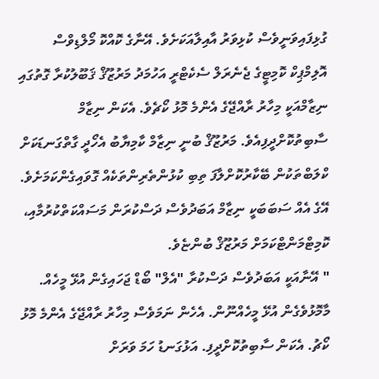ގުޅިފައިވަނީވެސް ކުޅިވަރު އާއިލާއަކަށެވެ. އޭނާގެ ކޮއްކޮ މޯލްޑިވްސް އޮލިމްޕިކް ކޮމިޓީގެ ޖެނެރަލް ސެކެޓްރީ އަހުމަދު މަރުޒޫޤް ޤަބޫލުކުރާ ގޮތުގައި ނިޒާމްއަކީ މިހާރު ރާއްޖޭގެ އެންމެ މޮޅު ކޯޗެވެ. އެކަން ނިޒާމް ސާބިތުކޮށްދީފިއެވެ. މަރުޒޫޤް ބުނީ ނިޒާމް ކާމިޔާބު އެހޯދީ ގާތްގަނޑަކަށް ކްލަބްތަކުން ބޭކާރުކޮށްލާފަ ތިބި ކުޅުންތެރިންތަކެއް ގޮވައިގެންކަމަށެވެ. އޭގެ އެއް ސަބަބަކީ ނިޒާމް އަބަދުވެސް ދަސްކުރަން މަސައްކަތްކުރުމާއި، ކޮމިޓްމަންޓްކަމަށް މަރުޒޫޤް ބުންޏެވެ.
" އޭނާއަކީ އަބަދުވެސް ދަސްކުރާ "އެލް" ބޯޑް ޖަހައިގެން އުޅޭ މީހެއް. މާމޮޅުވެގެން އުޅޭ މީހެއްނޫން. އެހެން ނަމަވެސް މިހާރު ރާއްޖޭގެ އެންމެ މޮޅު ކޯޗު. އެކަން ސާބިތުކޮށްދީފި. އަޅުގަނޑު ހަމަ ވަރަށް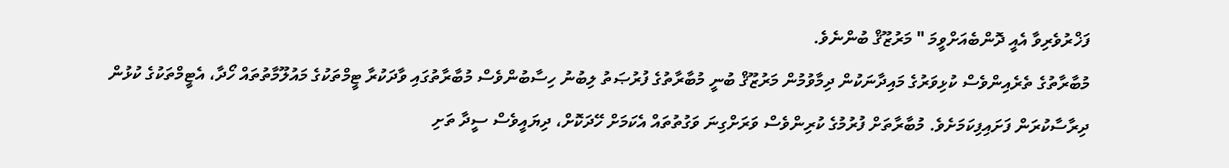ފަޚްރުވެރިވާ އެއީ ދޮންބެއަށްވީމަ " މަރުޒޫޤް ބުންނެވެ.
މުބާރާތުގެ ތެރެއިންވެސް ކުޅިވަރުގެ މައިދާނަކުން ދިމާވުމުން މަރުޒޫޤް ބުނީ މުބާރާތުގެ ފުރުޞަތު ލިބުނު ހިސާބުންވެސް މުބާރާތުގައި ވާދަކުރާ ޓީމްތަކުގެ މައުލޫމާތުތައް ހޯދާ، އެޓީމްތަކުގެ ކުޅުން ދިރާސާކުރަން ފަށައިފިކަމަށެވެ. މުބާރާތަށް ފުރުމުގެ ކުރިންވެސް ވަރަށްގިނަ ވަގުތުތައް އެކަމަށް ހޭދަކޮށް، ދިޔައީވެސް ސީދާ ތަށި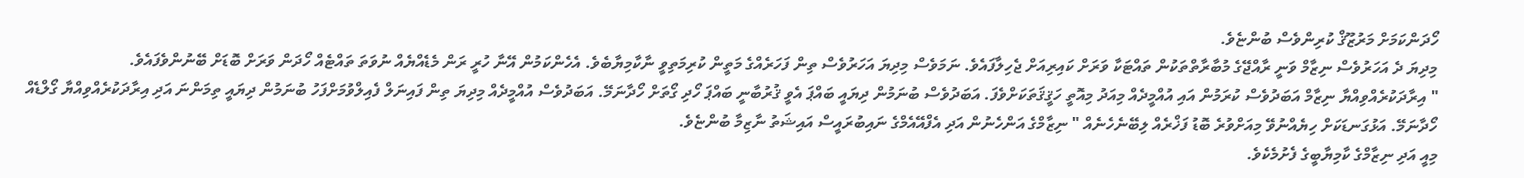ހޯދަންކަމަށް މަރުޒޫޤް ކުރިންވެސް ބުންޏެވެ.
މިދިޔަ ދެ އަހަރުވެސް ނިޒާމް ވަނީ ރާއްޖޭގެ މުބާރާތްތަކުން ތައްޓަކާ ވަރަށް ކައިރިއަށް ޖެހިލާފައެވެ. ނަމަވެސް މިދިޔަ އަހަރުވެސް ތިން ފަހަރެއްގެ މަތީން ކުރިމަތިވީ ނާކާމިޔާބެވެ. އެހެންކަމުން އޭނާ ހުރީ ރަން މެޑެއްޔެއް ނުވަތަ ތައްޓެއް ހޯދަން ވަރަށް ބޮޑަށް ބޭނުންވެފައެވެ.
" އިރާދަކުރެއްވިއްޔާ ނިޒާމް އަބަދުވެސް ކުރަމުން އައި އުއްމީދެއް މިއަދު މިއޮތީ ހަޤީޤަތަކަށްވެފަ. އަބަދުވެސް ބުނަމުން ދިޔައީ ބައްޕަ އެވީ ޤުރުބާނީ ބައްޕަ ހޯދި ގޯތަށް ހޯދާނަމޭ. އަބަދުވެސް އުއްމީދެއް މިދިޔަ ތިން ފައިނަލް ފެއިލްވުމަށްފަހު ބުނަމުން ދިޔައީ ތިމަންނަ އަދި އިރާދަކުރެއްވިއްޔާ ގޯލްޑެއް ހޯދާނަމޭ. އަޅުގަނޑަކަށް ހިޔެއްނުވޭ މިއަށްވުރެ ބޮޑު ފަޚްރެއް ލިބޭނެހެނެއް " ނިޒާމްގެ އަންހެނުން އަދި އެފްއޭއެމްގެ ނައިބުރައީސް އައިޝަތު ނާޒިމާ ބުންޏެވެ.
މިއީ އަދި ނިޒާމްގެ ކާމިޔާބީގެ ފެށުމެކެވެ.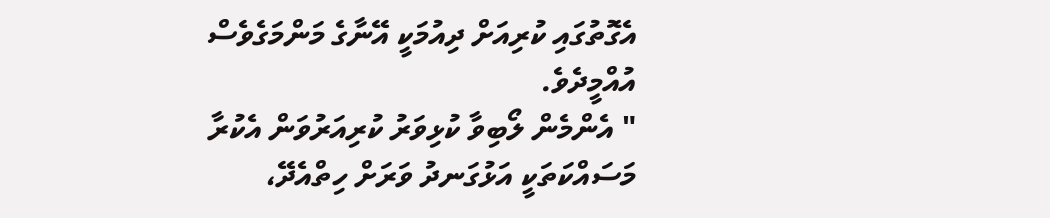އެގޮތުގައި ކުރިއަށް ދިއުމަކީ އޭނާގެ މަންމަގެވެސް އުއްމީދެވެ.
" އެންމެން ލޯބިވާ ކުޅިވަރު ކުރިއަރުވަން އެކުރާ މަސައްކަތަކީ އަޅުގަނދު ވަރަށް ހިތްއެދޭ،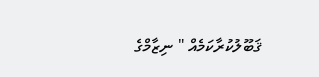ޤަބޫލުކުރާކަމެއް " ނިޒާމްގެ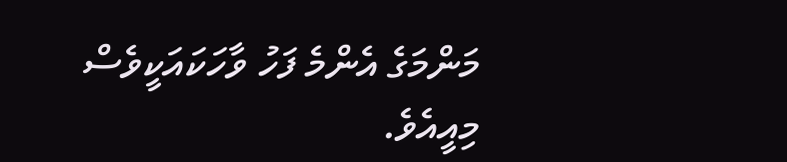މަންމަގެ އެންމެ ފަހު ވާހަކައަކީވެސް މިއީއެވެ.